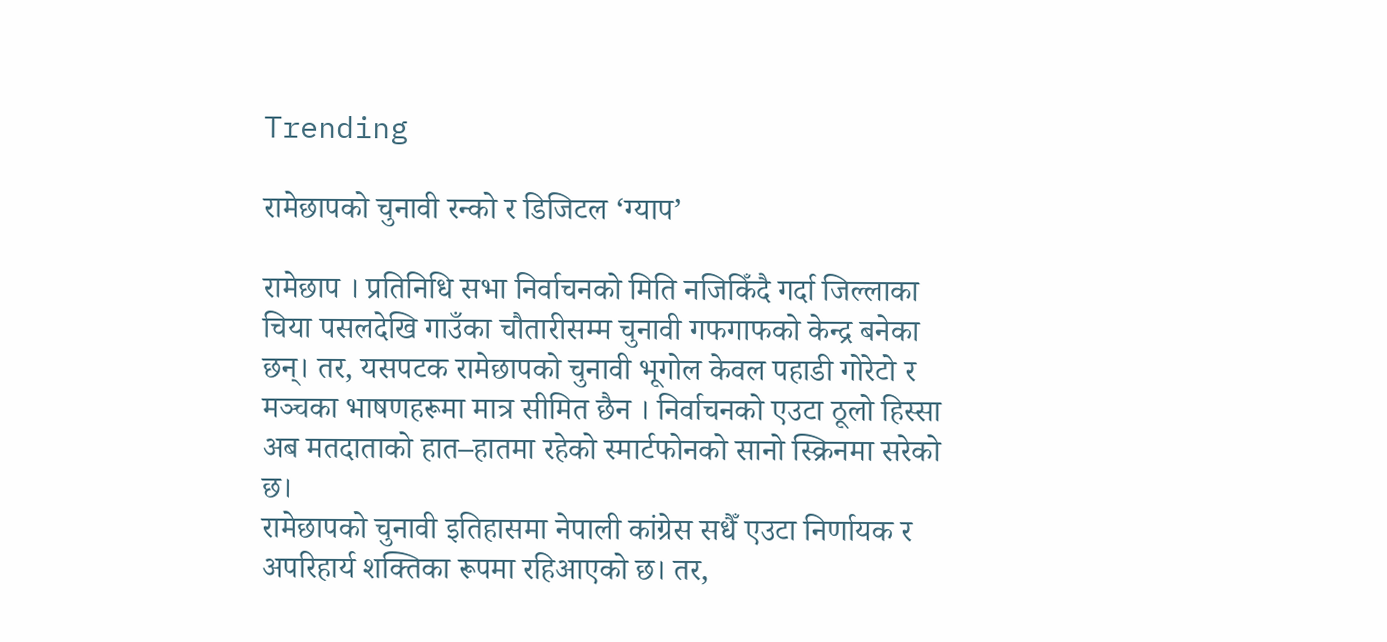Trending

रामेछापको चुनावी रन्को र डिजिटल ‘ग्याप’

रामेछाप । प्रतिनिधि सभा निर्वाचनको मिति नजिकिँदै गर्दा जिल्लाका चिया पसलदेखि गाउँका चौतारीसम्म चुनावी गफगाफको केन्द्र बनेका छन्। तर, यसपटक रामेछापको चुनावी भूगोल केवल पहाडी गोरेटो र मञ्चका भाषणहरूमा मात्र सीमित छैन । निर्वाचनको एउटा ठूलो हिस्सा अब मतदाताको हात–हातमा रहेको स्मार्टफोनको सानो स्क्रिनमा सरेको छ।
रामेछापको चुनावी इतिहासमा नेपाली कांग्रेस सधैँ एउटा निर्णायक र अपरिहार्य शक्तिका रूपमा रहिआएको छ। तर,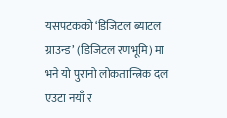यसपटकको ‘डिजिटल ब्याटल ग्राउन्ड’ (डिजिटल रणभूमि) मा भने यो पुरानो लोकतान्त्रिक दल एउटा नयाँ र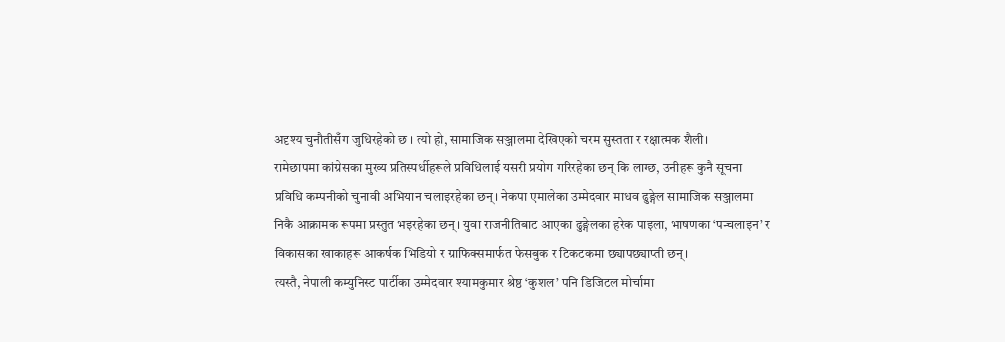अदृश्य चुनौतीसँग जुधिरहेको छ । त्यो हो, सामाजिक सञ्जालमा देखिएको चरम सुस्तता र रक्षात्मक शैली।
रामेछापमा कांग्रेसका मुख्य प्रतिस्पर्धीहरूले प्रविधिलाई यसरी प्रयोग गरिरहेका छन् कि लाग्छ, उनीहरू कुनै सूचना प्रविधि कम्पनीको चुनावी अभियान चलाइरहेका छन्। नेकपा एमालेका उम्मेदवार माधव ढुङ्गेल सामाजिक सञ्जालमा निकै आक्रामक रूपमा प्रस्तुत भइरहेका छन्। युवा राजनीतिबाट आएका ढुङ्गेलका हरेक पाइला, भाषणका ‘पन्चलाइन’ र विकासका खाकाहरू आकर्षक भिडियो र ग्राफिक्समार्फत फेसबुक र टिकटकमा छ्यापछ्याप्ती छन्।
त्यस्तै, नेपाली कम्युनिस्ट पार्टीका उम्मेदवार श्यामकुमार श्रेष्ठ ‘कुशल’ पनि डिजिटल मोर्चामा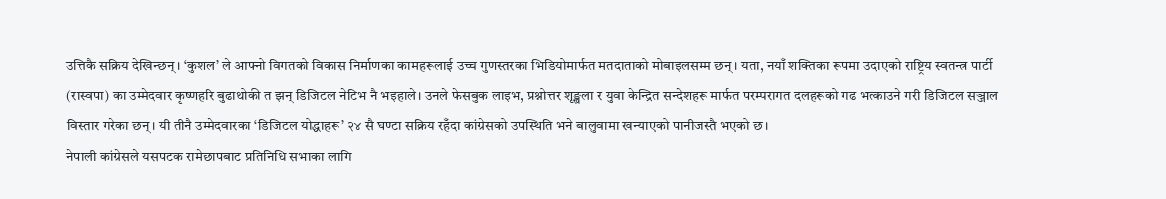उत्तिकै सक्रिय देखिन्छन्। ‘कुशल’ ले आफ्नो विगतको विकास निर्माणका कामहरूलाई उच्च गुणस्तरका भिडियोमार्फत मतदाताको मोबाइलसम्म छन्। यता, नयाँ शक्तिका रूपमा उदाएको राष्ट्रिय स्वतन्त्र पार्टी (रास्वपा) का उम्मेदवार कृष्णहरि बुढाथोकी त झन् डिजिटल नेटिभ नै भइहाले। उनले फेसबुक लाइभ, प्रश्नोत्तर शृङ्खला र युवा केन्द्रित सन्देशहरू मार्फत परम्परागत दलहरूको गढ भत्काउने गरी डिजिटल सञ्जाल विस्तार गरेका छन्। यी तीनै उम्मेदवारका ‘डिजिटल योद्धाहरू’ २४ सै घण्टा सक्रिय रहँदा कांग्रेसको उपस्थिति भने बालुवामा खन्याएको पानीजस्तै भएको छ।
नेपाली कांग्रेसले यसपटक रामेछापबाट प्रतिनिधि सभाका लागि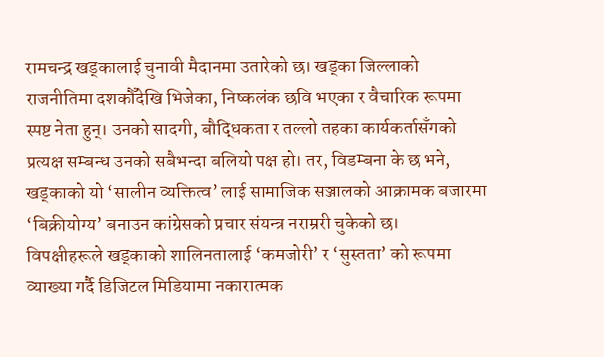रामचन्द्र खड्कालाई चुनावी मैदानमा उतारेको छ। खड्का जिल्लाको राजनीतिमा दशकौँदेखि भिजेका, निष्कलंक छवि भएका र वैचारिक रूपमा स्पष्ट नेता हुन्। उनको सादगी, बौद्धिकता र तल्लो तहका कार्यकर्तासँगको प्रत्यक्ष सम्बन्ध उनको सबैभन्दा बलियो पक्ष हो। तर, विडम्बना के छ भने, खड्काको यो ‘सालीन व्यक्तित्व’ लाई सामाजिक सञ्जालको आक्रामक बजारमा ‘बिक्रीयोग्य’ बनाउन कांग्रेसको प्रचार संयन्त्र नराम्ररी चुकेको छ।
विपक्षीहरूले खड्काको शालिनतालाई ‘कमजोरी’ र ‘सुस्तता’ को रूपमा व्याख्या गर्दै डिजिटल मिडियामा नकारात्मक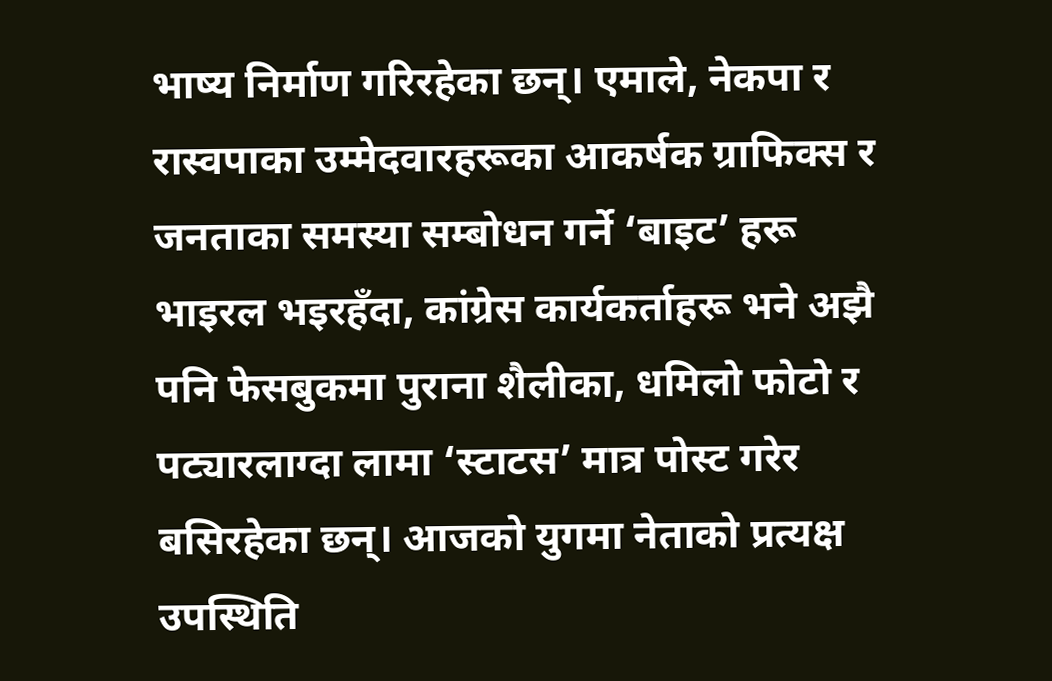भाष्य निर्माण गरिरहेका छन्। एमाले, नेकपा र रास्वपाका उम्मेदवारहरूका आकर्षक ग्राफिक्स र जनताका समस्या सम्बोधन गर्ने ‘बाइट’ हरू भाइरल भइरहँदा, कांग्रेस कार्यकर्ताहरू भने अझै पनि फेसबुकमा पुराना शैलीका, धमिलो फोटो र पट्यारलाग्दा लामा ‘स्टाटस’ मात्र पोस्ट गरेर बसिरहेका छन्। आजको युगमा नेताको प्रत्यक्ष उपस्थिति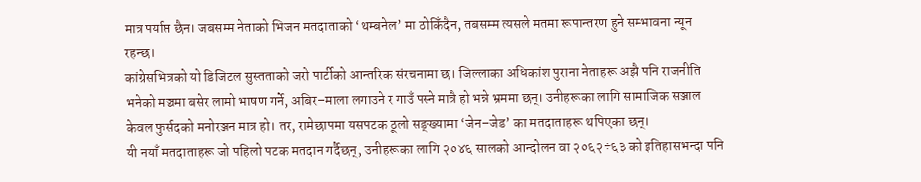मात्र पर्याप्त छैन। जबसम्म नेताको भिजन मतदाताको ‘थम्बनेल’ मा ठोकिँदैन, तबसम्म त्यसले मतमा रूपान्तरण हुने सम्भावना न्यून रहन्छ।
कांग्रेसभित्रको यो डिजिटल सुस्तताको जरो पार्टीको आन्तरिक संरचनामा छ। जिल्लाका अधिकांश पुराना नेताहरू अझै पनि राजनीति भनेको मञ्चमा बसेर लामो भाषण गर्ने, अबिर–माला लगाउने र गाउँ पस्ने मात्रै हो भन्ने भ्रममा छन्। उनीहरूका लागि सामाजिक सञ्जाल केवल फुर्सदको मनोरञ्जन मात्र हो। तर, रामेछापमा यसपटक ठूलो सङ्ख्यामा ‘जेन–जेड’ का मतदाताहरू थपिएका छन्।
यी नयाँ मतदाताहरू जो पहिलो पटक मतदान गर्दैछन्, उनीहरूका लागि २०४६ सालको आन्दोलन वा २०६२÷६३ को इतिहासभन्दा पनि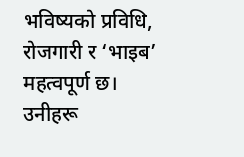भविष्यको प्रविधि, रोजगारी र ‘भाइब’ महत्वपूर्ण छ। उनीहरू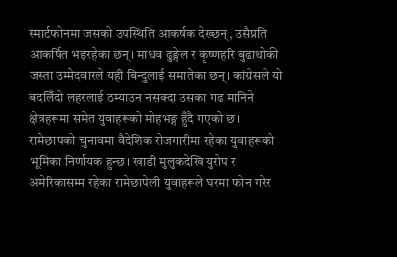स्मार्टफोनमा जसको उपस्थिति आकर्षक देख्छन्, उसैप्रति आकर्षित भइरहेका छन्। माधव ढुङ्गेल र कृष्णहरि बुढाथोकी जस्ता उम्मेदवारले यही बिन्दुलाई समातेका छन्। कांग्रेसले यो बदलिँदो लहरलाई ठम्याउन नसक्दा उसका गढ मानिने क्षेत्रहरूमा समेत युवाहरूको मोहभङ्ग हुँदै गएको छ।
रामेछापको चुनावमा वैदेशिक रोजगारीमा रहेका युवाहरूको भूमिका निर्णायक हुन्छ। खाडी मुलुकदेखि युरोप र अमेरिकासम्म रहेका रामेछापेली युवाहरूले घरमा फोन गरेर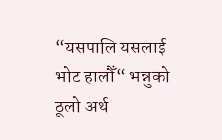“यसपालि यसलाई भोट हालौँ“ भन्नुको ठूलो अर्थ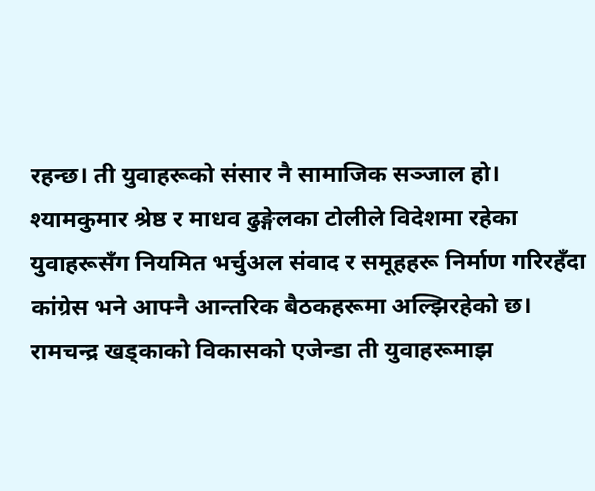रहन्छ। ती युवाहरूको संसार नै सामाजिक सञ्जाल हो। श्यामकुमार श्रेष्ठ र माधव ढुङ्गेलका टोलीले विदेशमा रहेका युवाहरूसँग नियमित भर्चुअल संवाद र समूहहरू निर्माण गरिरहँदा कांग्रेस भने आफ्नै आन्तरिक बैठकहरूमा अल्झिरहेको छ। रामचन्द्र खड्काको विकासको एजेन्डा ती युवाहरूमाझ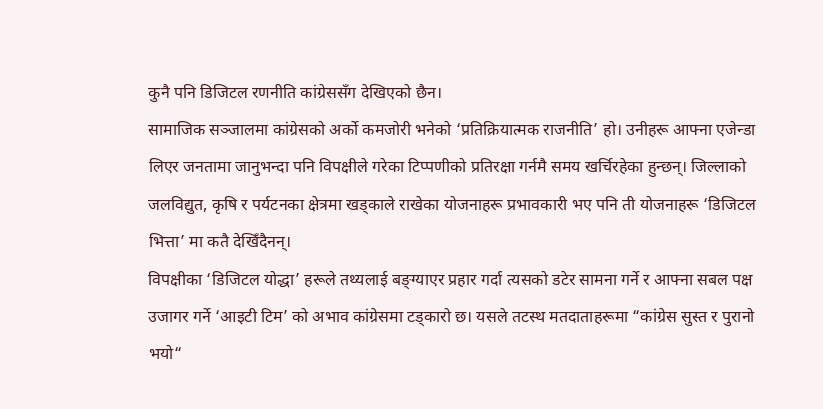कुनै पनि डिजिटल रणनीति कांग्रेससँग देखिएको छैन।
सामाजिक सञ्जालमा कांग्रेसको अर्को कमजोरी भनेको ‘प्रतिक्रियात्मक राजनीति’ हो। उनीहरू आफ्ना एजेन्डा लिएर जनतामा जानुभन्दा पनि विपक्षीले गरेका टिप्पणीको प्रतिरक्षा गर्नमै समय खर्चिरहेका हुन्छन्। जिल्लाको जलविद्युत, कृषि र पर्यटनका क्षेत्रमा खड्काले राखेका योजनाहरू प्रभावकारी भए पनि ती योजनाहरू ‘डिजिटल भित्ता’ मा कतै देखिँदैनन्।
विपक्षीका ‘डिजिटल योद्धा’ हरूले तथ्यलाई बङ्ग्याएर प्रहार गर्दा त्यसको डटेर सामना गर्ने र आफ्ना सबल पक्ष उजागर गर्ने ‘आइटी टिम’ को अभाव कांग्रेसमा टड्कारो छ। यसले तटस्थ मतदाताहरूमा “कांग्रेस सुस्त र पुरानो भयो“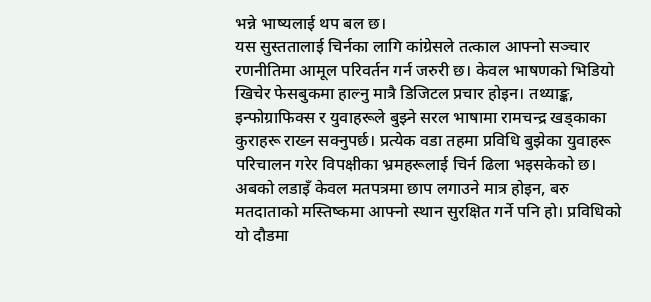भन्ने भाष्यलाई थप बल छ।
यस सुस्ततालाई चिर्नका लागि कांग्रेसले तत्काल आफ्नो सञ्चार रणनीतिमा आमूल परिवर्तन गर्न जरुरी छ। केवल भाषणको भिडियो खिचेर फेसबुकमा हाल्नु मात्रै डिजिटल प्रचार होइन। तथ्याङ्क, इन्फोग्राफिक्स र युवाहरूले बुझ्ने सरल भाषामा रामचन्द्र खड्काका कुराहरू राख्न सक्नुपर्छ। प्रत्येक वडा तहमा प्रविधि बुझेका युवाहरू परिचालन गरेर विपक्षीका भ्रमहरूलाई चिर्न ढिला भइसकेको छ।
अबको लडाइँ केवल मतपत्रमा छाप लगाउने मात्र होइन, बरु मतदाताको मस्तिष्कमा आफ्नो स्थान सुरक्षित गर्ने पनि हो। प्रविधिको यो दौडमा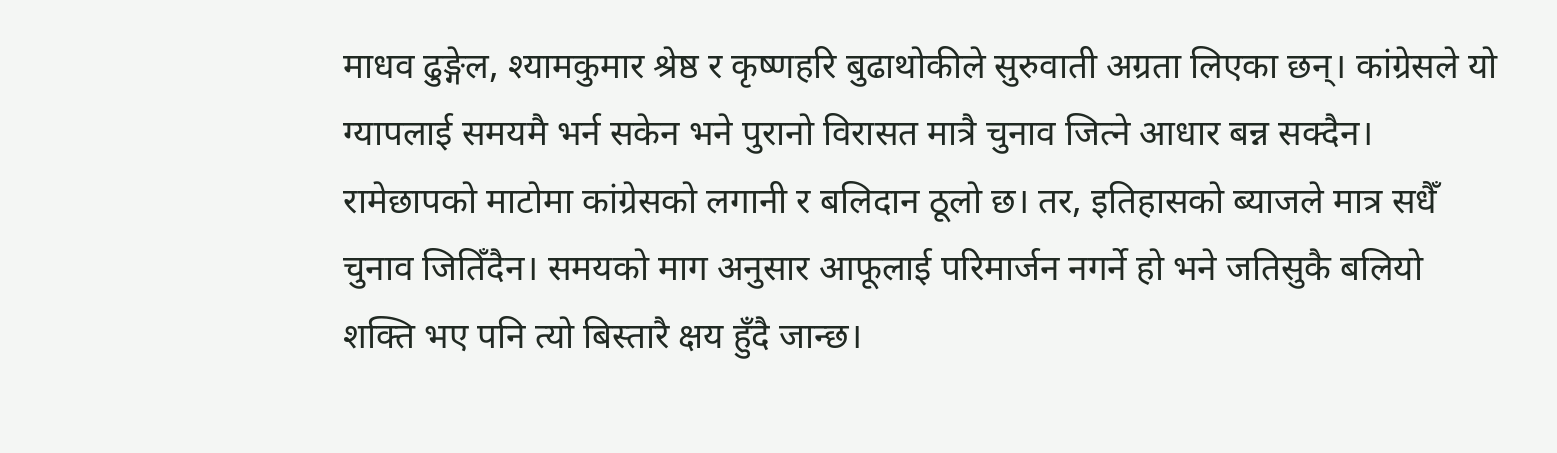माधव ढुङ्गेल, श्यामकुमार श्रेष्ठ र कृष्णहरि बुढाथोकीले सुरुवाती अग्रता लिएका छन्। कांग्रेसले यो ग्यापलाई समयमै भर्न सकेन भने पुरानो विरासत मात्रै चुनाव जित्ने आधार बन्न सक्दैन।
रामेछापको माटोमा कांग्रेसको लगानी र बलिदान ठूलो छ। तर, इतिहासको ब्याजले मात्र सधैँ चुनाव जितिँदैन। समयको माग अनुसार आफूलाई परिमार्जन नगर्ने हो भने जतिसुकै बलियो शक्ति भए पनि त्यो बिस्तारै क्षय हुँदै जान्छ।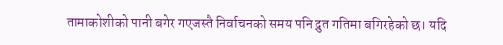तामाकोशीको पानी बगेर गएजस्तै निर्वाचनको समय पनि द्रुत गतिमा बगिरहेको छ। यदि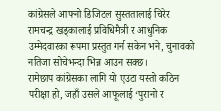कांग्रेसले आफ्नो डिजिटल सुस्ततालाई चिरेर रामचन्द्र खड्कालाई प्रविधिमैत्री र आधुनिक उम्मेदवारका रूपमा प्रस्तुत गर्न सकेन भने, चुनावको नतिजा सोचेभन्दा भिन्न आउन सक्छ।
रामेछाप कांग्रेसका लागि यो एउटा यस्तो कठिन परीक्षा हो, जहाँ उसले आफूलाई ‘पुरानो र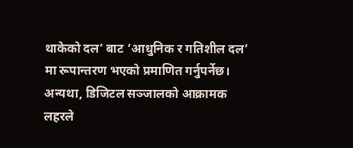थाकेको दल’ बाट ‘आधुनिक र गतिशील दल’ मा रूपान्तरण भएको प्रमाणित गर्नुपर्नेछ। अन्यथा, डिजिटल सञ्जालको आक्रामक लहरले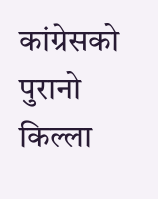कांग्रेसको पुरानो किल्ला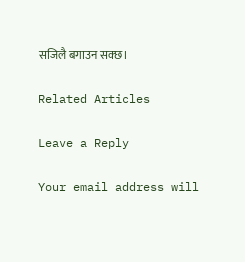सजिलै बगाउन सक्छ।

Related Articles

Leave a Reply

Your email address will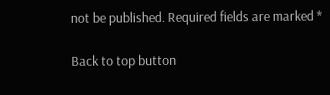not be published. Required fields are marked *

Back to top button